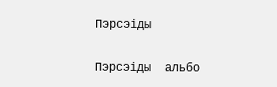Пэрсэiды

Пэрсэіды  альбо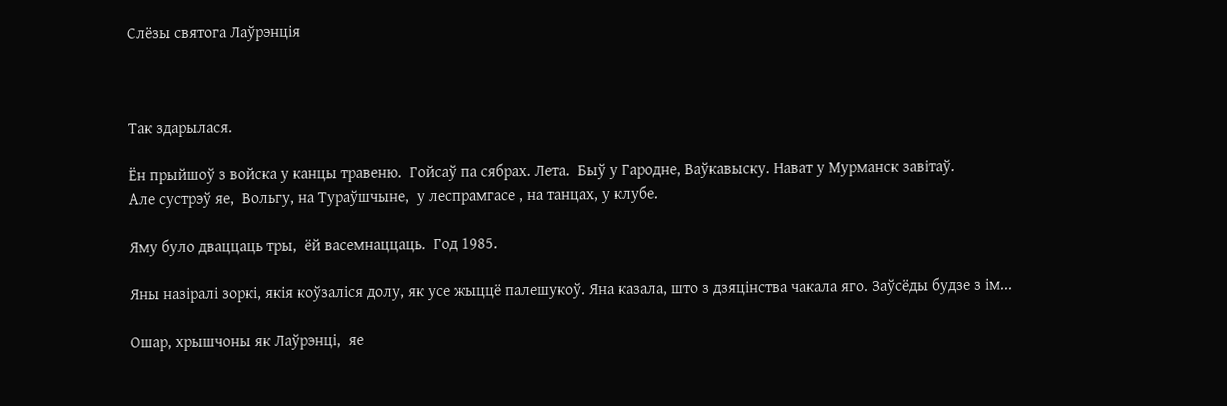Слёзы святога Лаўрэнція



Так здарылася.

Ён прыйшоў з войска у канцы травеню.  Гойсаў па сябрах. Лета.  Быў у Гародне, Ваўкавыску. Нават у Мурманск завітаў.
Але сустрэў яе,  Вольгу, на Тураўшчыне,  у леспрамгасе , на танцах, у клубе.

Яму було дваццаць тры,  ёй васемнаццаць.  Год 1985.

Яны назіралі зоркі, якія коўзаліся долу, як усе жыццё палешукоў. Яна казала, што з дзяцінства чакала яго. Заўсёды будзе з ім...

Ошар, хрышчоны як Лаўрэнці,  яе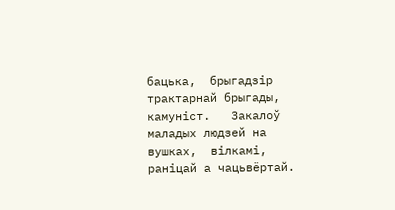бацька,  брыгадзір трактарнай брыгады,  камуніст.   Закалоў  маладых людзей на вушках,  вілкамі, раніцай а чацьвёртай.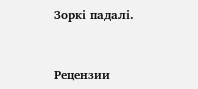Зоркі падалі.


Рецензии